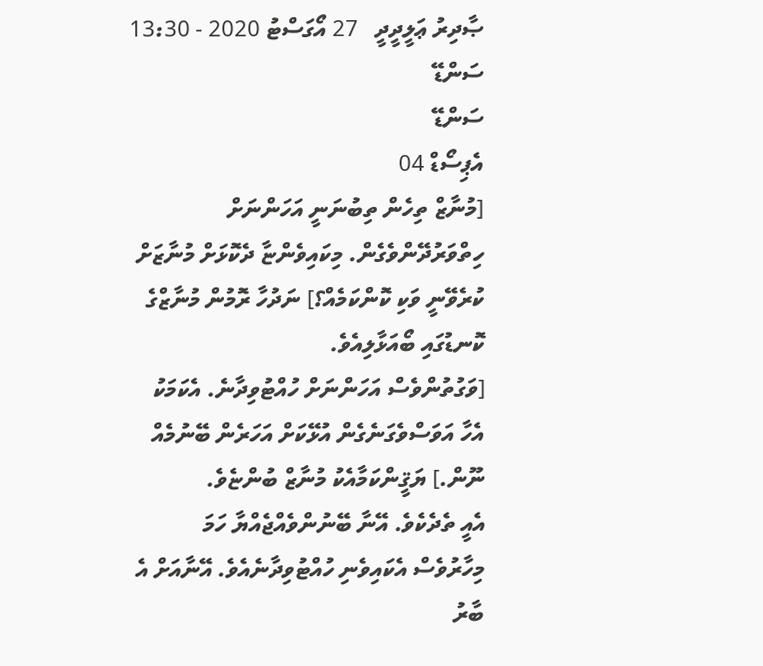ޞާދިރު ޢަލީދީދީ   27 އޯގަސްޓު 2020 - 13:30
ސަންޑޭ
ސަންޑޭ
އެޕިސޯޑް 04
[މުނާޒް ތިހެން ތިބުނަނީ އަހަންނަށް ހިތްވަރުދޭންވެގެން. މިކައިވެންޏާ ދެކޮޅަށް މުނާޒަށް ކުރެވޭނީ ވަކި ކޮންކަމެއް؟] ނަދުހާ ރޮމުން މުނާޒްގެ ކޮނޑުގައި ބޯއަޅާލިއެވެ.
[ވަގުތުންވެސް އަހަންނަށް ހުއްޓުވިދާނެ. އެކަމަކު އެހާ އަވަސްވެގަނެގެން އުޅޭކަށް އަހަރެން ބޭނުމެއް ނޫން.] ޔަޤީންކަމާއެކު މުނާޒް ބުންޏެވެ.
އެއީ ތެދެކެވެ. އޭނާ ބޭނުންވެއްޖެއްޔާ ހަމަ މިހާރުވެސް އެކައިވެނި ހުއްޓުވިދާނެއެވެ. އޭނާއަށް އެ ބާރު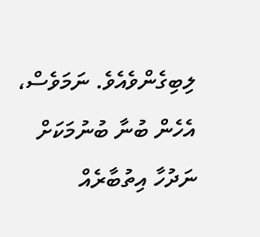ލިބިގެންވެއެވެ. ނަމަވެސް، އެހެން ބުނާ ބުނުމަކަށް ނަދުހާ އިތުބާރެއް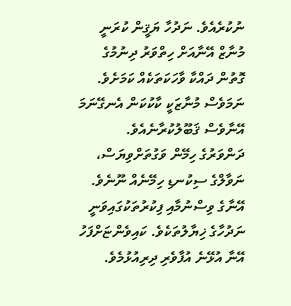ނުކުރެއެވެ. ނަދުހާ ޔަޤީން ކުރަނީ މުނާޒް އޭނާއަށް ހިތްވަރު ދިނުމުގެ ގޮތުން ދައްކާ ވާހަކަތަކެއް ކަމަށެވެ. ނަމަވެސް މުނާޒަކީ ކާކުކަން އެނގޭނަމަ އޭނާވެސް ޤަބޫލުކުރާނެއެވެ.
ދަންވަރުގެ ހިމޭން ވަގުތަށްވިޔަސް، ނަވާލްގެ ސިކުނޑި ހިމޭނެއް ނޫނެވެ. އޭނާގެ ވިސްނުމާއި ފިކުރުތަކުގައިވަނީ ނަދުހާގެ ޚިޔާލުތަކެވެ. ކައިވެންޏަށްފަހު އޭނާ އުޅޭނެ އުފާވެރި ދިރިއުޅުމެވެ.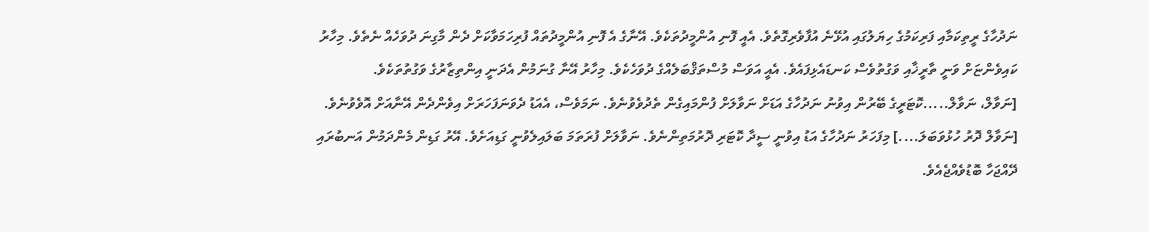ނަދުހާގެ ރީތިކަމާއި ފަރިކަމުގެ ހިޔަލުގައި އުޅޭނެ އުފާވެރިގޮތެވެ. އެއީ ފޮނި އުންމީދުތަކެވެ. އޭނާގެ އެ ފޮނި އުންމީދުތައް ފުރިހަމަވާކަށް ދެން މާގިނަ ދުވަހެއް ނެތެވެ. މިހާރު ކައިވެންޏަށް ވަނީ ތާރީޚާއި ވަގުތުވެސް ކަނޑައެޅިފައެވެ. އެއީ އަވަސް މުސްތަޤްބަލެއްގެ ދުވަހެކެވެ. މިހާރު އޭނާ ގުނަމުން އެދަނީ އިންތިޒާރުގެ ވަގުތުތަކެވެ.
[ނަވާލް، ނަވާލް.....ކޮޓަރީގެ ބޭރުން އިވުނު ނަދުހާގެ އަޑަށް ނަވާލަށް ފުންމައިގެން ތެދުވެވުނެވެ. ނަމަވެސް، އެއަޑު ދެވަނަފަހަރަށް އިވެންދެން އޭނާއަށް އޮވެވުނެވެ.
[ނަވާލް ދޮރު ހުޅުވަބަލަ....] މިފަހަރު ނަދުހާގެ އަޑު އިވުނީ ސީދާ ކޮޓަރި ދޮރުމަތިންނެވެ. ނަވާލަށް ފުރަތަމަ ބަލައިލެވުނީ ގަޑިއަށެވެ. އޭރު ގަޑިން މެންދަމުން އަނބުރައި ދޭއްޖަހާ ބޮޑުވެއްޖެއެވެ.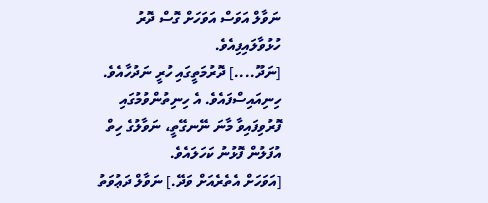ނަވާލް އަވަސް އަވަހަށް ގޮސް ދޮރު ހުޅުވާލައިފިއެވެ.
[ނަދޫ....] ދޮރުމަތީގައި ހުރީ ނަދުހާއެވެ. ހިނިއައިސްފައެވެ. އެ ހިނިތުންވުމުގައި ފޮރުވިފައިވާ މާނަ ނޭނގޭތީ، ނަވާލުގެ ހިތް އުފަލުން ފޮޅުނު ކަހަލައެވެ.
[އަވަހަށް އެތެރެއަށް ވަދޭ.] ނަވާލް ދަޢުވަތު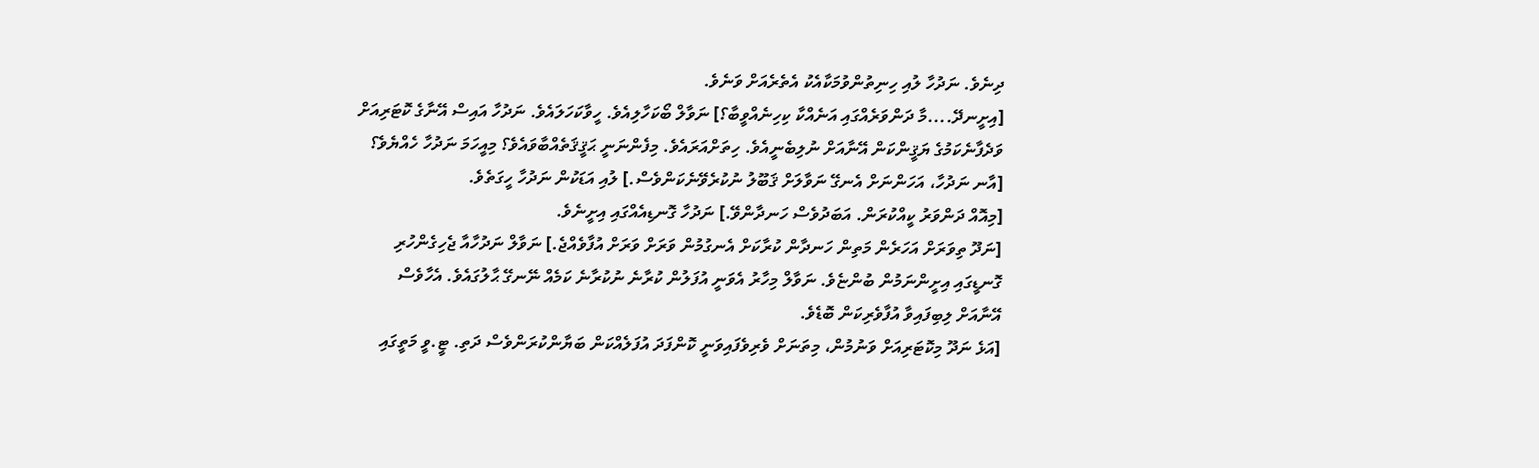ދިނެވެ. ނަދުހާ ލުއި ހިނިތުންވުމަކާއެކު އެތެރެއަށް ވަނެވެ.
[އިށީނދޭ....މާ ދަންވަރެއްގައި އަނެއްކާ ކިހިނެއްވީބާ؟] ނަވާލް ބޯކަހާލިއެވެ. ހީވާކަހަލައެވެ. ނަދުހާ އައިސް އޭނާގެ ކޮޓަރިއަށް ވަދެފާނެކަމުގެ ޔަޤީންކަން އޭނާއަށް ނުލިބެނީއެވެ. ހިތަށްއަރައެވެ. މިފެންނަނީ ޙަޤީޤަތެއްބާވައެވެ؟ މިއީހަމަ ނަދުހާ ހެއްޔެވެ؟
[އާނ ނަދުހާ، އަހަންނަށް އެނގޭ ނަވާލަށް ޤަބޫލު ނުކުރެވޭނެކަންވެސް.] ލުއި އަޑަކުން ނަދުހާ ހީގަތެވެ.
[މިއޮއް ދަންވަރު ކީއްކުރަން. އަބަދުވެސް ހަނދާންވޭ.] ނަދުހާ ގޮނޑިއެއްގައި އިށީނެވެ.
[ނަދޫ ތިވަރަށް އަހަރެން މަތިން ހަނދާން ކުރާކަށް އެނގުމުން ވަރަށް ވަރަށް އުފާވެއްޖެ.] ނަވާލް ނަދުހާއާ ޖެހިގެންހުރި ގޮނޑީގައި އިށީންނަމުން ބުންޏެވެ. ނަވާލް މިހާރު އެވަނީ އުފަލުން ކުރާނެ ނުކުރާނެ ކަމެއް ނޭނގޭ ޙާލުގައެވެ. އެހާވެސް އޭނާއަށް ލިބިފައިވާ އުފާވެރިކަން ބޮޑެވެ.
[އަޅެ ނަދޫ މިކޮޓަރިއަށް ވަނުމުން، މިތަނަށް ވެރިވެފައިވަނީ ކޮންފަދަ އުފަލެއްކަން ބަޔާންކުރަންވެސް ދަތި. ޓީ.ވީ މަތީގައި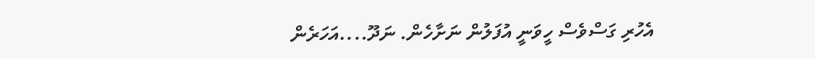އެހުރި ގަސްވެސް ހީވަނީ އުފަލުން ނަށާހެން. ނަދޫ....އަހަރެން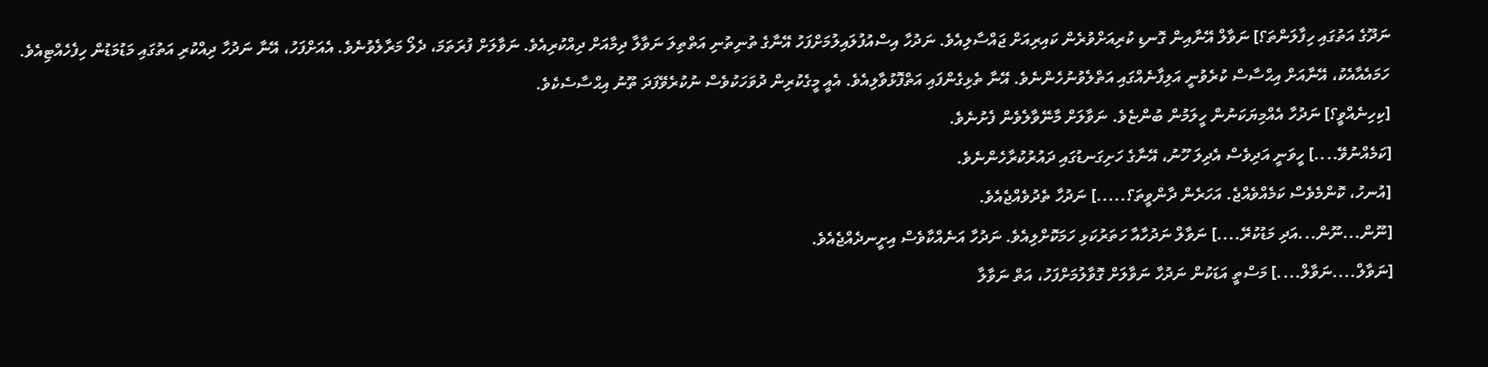ނަދޫގެ އަތުގައި ހިފާލަންތަ؟] ނަވާލް އޭނާއިން ގޮނޑި ކުރިއަށްވުރެން ކައިރިއަށް ޖައްސާލިއެވެ. ނަދުހާ އިސްއުފުލައިލުމަށްފަހު އޭނާގެ ތުނިތުނި އަތްތިލަ ނަވާލާ ދިމާއަށް ދިއްކުރިއެވެ. ނަވާލަށް ފުރަތަމަ، ދެލޯ މަރާލެވުނެވެ. އެއަށްފަހު، އޭނާ ނަދުހާ ދިއްކުރި އަތުގައި މަޑުމަޑުން ހިފެހެއްޓިއެވެ. ހަމައެއާއެކު، އޭނާއަށް އިޙްސާސް ކުރެވުނީ އަލިފާނެއްގައި އަތްލެވުނުހެންނެވެ. އޭނާ ތެޅިގެންފައި އަތްފޮޅުވާލިއެވެ. އެއީ މީގެކުރިން ދުވަހަކުވެސް ނުކުރެވޭފަދަ ތޫނު އިޙްސާސެކެވެ.
[ކިހިނެއްވީ؟] ނަދުހާ އެއްމިޔަކަނުން ހީލަމުން ބުންޏެވެ. ނަވާލަށް މާނޭވާލެވެން ފެށުނެވެ.
[ކަމެއްނުވޭ....] ހީވަނީ އަދިވެސް އެދިލަ ހޫނު، އޭނާގެ ހަށިގަނޑުގައި ދައުރުކުރާހެންނެވެ.
[އުނހު، ކޮންމެވެސް ކަމެއްވެއްޖެ. އަހަރެން ދާންވީތަ؟.....] ނަދުހާ ތެދުވެއްޖެއެވެ.
[ނޫން...ނޫން...އަދި މަޑުކުރޭ....] ނަވާލް ނަދުހާއާ ހަތަރުކަޅި ހަމަކޮށްލިއެވެ. ނަދުހާ އަނެއްކާވެސް އިށީނދެއްޖެއެވެ.
[ނަވާލް....ނަވާލް....] މަސްތީ އަޑަކުން ނަދުހާ ނަވާލަށް ގޮވާލުމަށްފަހު، އަތް ނަވާލާ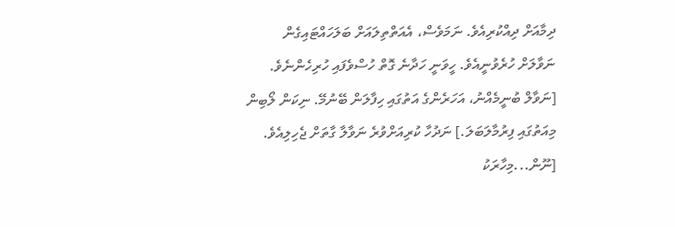ދިމާއަށް ދިއްކުރިއެވެ. ނަމަވެސް، އެއަތްތިލައަށް ބަލަހައްޓައިގެން ނަވާލަށް ހުރެވުނީއެވެ. ހީވަނީ ހަދާނެ ގޮތް ހުސްވެފައި ހުރިހެންނެވެ.
[ނަވާލް ބުނީމެއްނު، އަހަރެންގެ އަތުގައި ހިފާލަން ބޭނުމޭ. ނިކަން ލޯބިން މިއަތުގައި ފިރުމާލަބަލަ.] ނަދުހާ ކުރިއަށްވުރެ ނަވާލާ ގާތަށް ޖެހިލިއެވެ.
[ނޫން...މިހާރަކު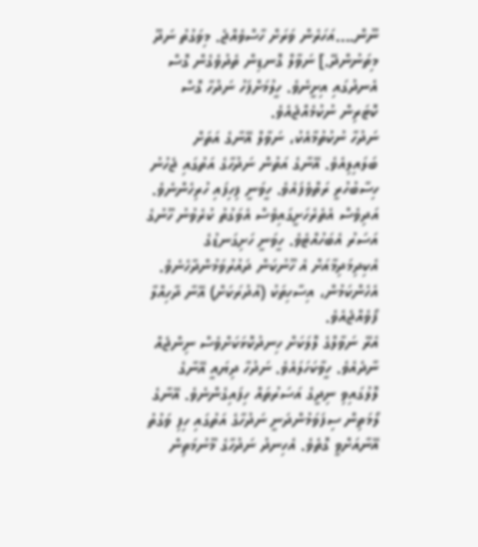ނޫން....އަހަރެން ވަރަށް ހާސްވެއްޖެ. މިވަގުތު ނަދޫ މިތަނުންދޭ.] ނަވާލް ގޮނޑިން ތެދުވެގެން ގޮސް އެނދުގައި އިށީނެވެ. ހީލުމަށްފަހު ނަދުހާ ގޮސް ކޮޓަރިން ނުކުމެއްޖެއެވެ.
ނަދުހާ ނުކުތުމާއެކު، ނަވާލް އޭނާގެ އަތަށް ބަލައިލިއެވެ. އޭނާގެ އަތުން ނަދުހާގެ އަތުގައި ޖެހުނު ހިސާބުހުރީ ރަތްވެފައެވެ. ހީވަނީ ފިހިފައި ހުރިހެންނެވެ. އަދިވެސް އެތެރެހަށީގައިވެސް އެވަގުތު ކުރެވުނު ހޫނުގެ އަސަރު އެބަހުއްޓެވެ. ހީވަނީ ހަށިގަނޑުގެ އެކިދިމަދިމާއަށް އެ ހޫނުކަން ދައުރުވަމުންދާހެނެވެ. އެހެންކަމުން، އިސާހިތަކު (އުދުރަކަށް) އޭނާ ދާހިއްލާ ފޯވެއްޖެއެވެ.
އެރޭ ނަވާލްގެ ލޮލަކަށް ހިނދުކޮޅަކަށްވެސް ނިންޖެއް ނާދެއެވެ. ހީވާކަހަލައެވެ. ނަދުހާ ދިޔައީ އޭނާގެ ލޮލުގައިވި ނިދީގެ އަސަރުތައް ހިފައިގެންނެވެ. އޭނާގެ ލޯމަތިން ސިފަވަމުންދަނީ ނަދުހާގެ އަތުގައި ހިފި ވަގުތު އޭނާއަށްވީ ގޮތެވެ. އެހިނދު ނަދުހާގެ މޫނުމަތިން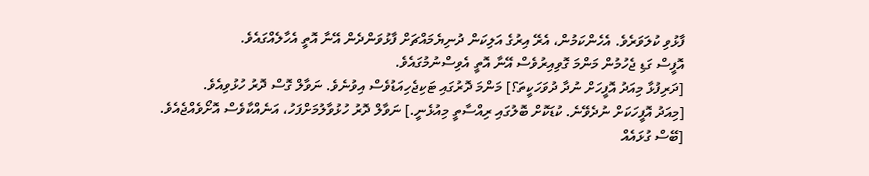ފާޅުވި ކުލަވަރެވެ. އެހެންކަމުން، އެރޭ އިރުގެ އަލިކަން ދުނިޔެމައްޗަށް ފާޅުވަންދެން އޭނާ އޮތީ އެހާލެއްގައެވެ.
އޮފީސް ގަޑި ޖެހުމުން މަންމަ ގޮވިއިރުވެސް އޭނާ އޮތީ އެވިސްނުމުގައެވެ.
[ދަރިފުޅާ މިއަދު އޮފީހަށް ނުދާ ދުވަހަކީތަ؟] މަންމަ ދޮރުގައި ޓަކިޖެހިއަޑުވެސް އިވުނެވެ. ނަވާލް ގޮސް ދޮރު ހުޅުވިއެވެ.
[މިއަދު އޮފީހަކަށް ނުދެވޭނެ. ކުޑަކޮށް ބޮލުގައި ރިއްސާތީ މިއުޅެނީ.] ނަވާލް ދޮރު ހުޅުވާލުމަށްފަހު، އަނެއްކާވެސް އޮށޯވެއްޖެއެވެ.
[ބޭސް ގުޅައެއް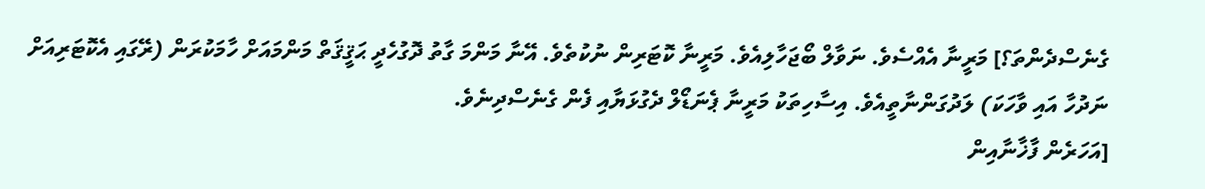ގެނެސްދެންތަ؟] މަރީނާ އެއްސެވެ. ނަވާލް ބޯޖަހާލިއެވެ. މަރީނާ ކޮޓަރިން ނުކުތެވެ. އޭނާ މަންމަ ގާތު ދޮގުހެދީ ޙަޤީޤަތް މަންމައަށް ހާމަކުރަން (ރޭގައި އެކޮޓަރިއަށް ނަދުހާ އައި ވާހަކަ) ލަދުގަންނާތީއެވެ. އިސާހިތަކު މަރީނާ ޕެނަޑޯލް ދެގުޅަޔާއި ފެން ގެނެސްދިނެވެ.
[އަހަރެން ފާޚާނާއިން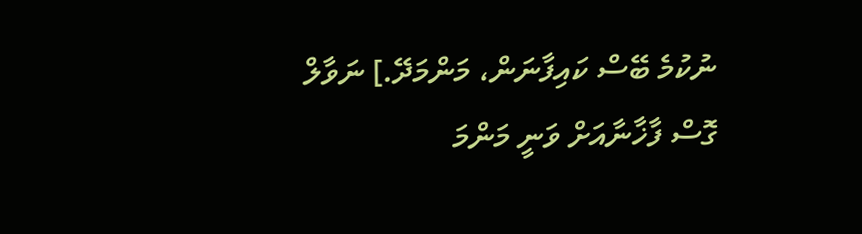ނުކުމެ ބޭސް ކައިފާނަން، މަންމަދޭ.] ނަވާލް ގޮސް ފާޚާނާއަށް ވަނީ މަންމަ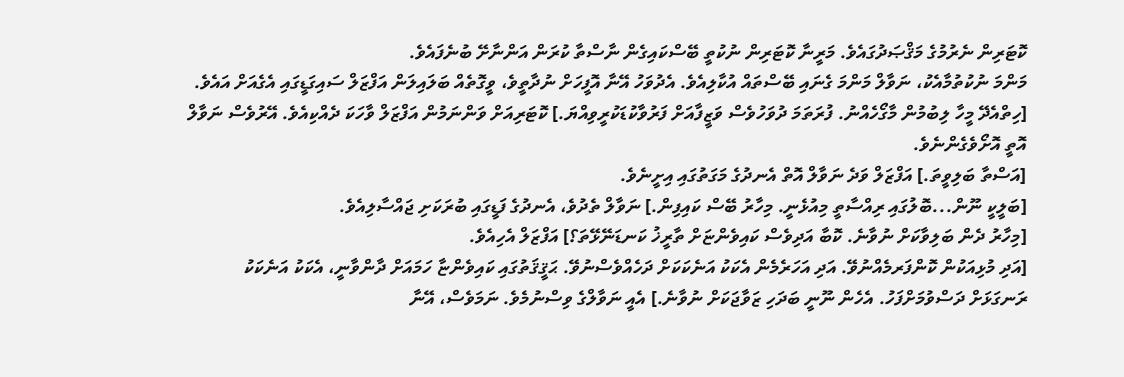ކޮޓަރިން ނެރުމުގެ މަޤްޞަދުގައެވެ. މަރީނާ ކޮޓަރިން ނުކުތީ ބޭސްކައިގެން ނާސްތާ ކުރަން އަންނާށޭ ބުނެފައެވެ.
މަންމަ ނުކުތުމާއެކު، ނަވާލް މަންމަ ގެނައި ބޭސްތައް އުކާލިއެވެ. އެދުވަހު އޭނާ އޮފީހަށް ނުދާތީވެ، ވީގޮތެއް ބަލައިލަން އަފްޒަލް ސައިގަޑީގައި އެގެއަށް އައެވެ.
[ހިތްއެދޭ މީހާ ލިބުމުން މާގޯހެއްނު. ފުރަތަމަ ދުވަހުވެސް ވަޒީފާއަށް ފަރުވާކުޑަކުރީވިއްޔަ.] ކޮޓަރިއަށް ވަންނަމުން އަފްޒަލް ވާހަކަ ދެއްކިއެވެ. އޭރުވެސް ނަވާލް އޮތީ އޮށޯވެގެންނެވެ.
[އަސްތާ ބަލިވީތަ.] އަފްޒަލް ވަދެ ނަވާލް އޮތް އެނދުގެ މަގަތުގައި އިށީނެވެ.
[ބަލީކީ ނޫން...ބޮލުގައި ރިއްސާތީ މިއުޅެނީ. މިހާރު ބޭސް ކައިފިން.] ނަވާލް ތެދުވެ، އެނދުގެ ފަޑީގައި ބުރަކަށި ޖައްސާލިއެވެ.
[މިހާރު ދެން ބަލިވާކަށް ނުވާނެ. ކޮބާ އަދިވެސް ކައިވެންޏަށް ތާރީޚު ކަނޑަނޭޅޭތަ؟] އަފްޒަލް އެހިއެވެ.
[އަދި މުޅިއަކުން ކޮންފަރމެއްނުވޭ. އަދި އަހަރެމެން އެކަކު އަނެކަކަށް ދަހެއްވެސްނުވޭ. ޙަޤީޤަތުގައި ކައިވެންޏާ ހަމައަށް ދާންވާނީ، އެކަކު އަނެކަކު ރަނގަޅަށް ދަސްވުމަށްފަހު. އެހެން ނޫނީ ބަދަހި ޒަވާޖަކަށް ނުވާނެ.] އެއީ ނަވާލްގެ ވިސްނުމެވެ. ނަމަވެސް، އޭނާ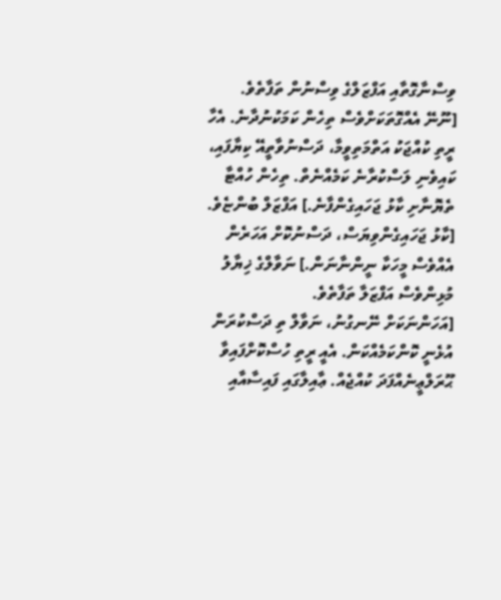ވިސްނާގޮތާއި އަފްޒަލްގެ ވިސްނުން ތަފާތެވެ.
[ނޫނޭ އެއްގޮތަކަށްވެސް ތިހެން ކަމަކުނުދާނެ. އެހާ ރީތި ކުއްޖަކު އަތްމަތިވީމާ، ދަސްނުވާތީއޭ ކިޔާފައި، ކައިވެނި ލަސްކުރާނެ ކަމެއްނެތް. ތިހެން ހުއްޓާ ތެޔޮނާށި ކާޅު ޖަހައިގެންފާނެ.] އަފްޒަލް ބުންޏެވެ.
[ކާޅު ޖަހައިގެންވިޔަސް، ދަސްނުކޮށް އަހަރެން އެއްވެސް މީހަކާ ނީންނާނަން.] ނަވާލްގެ ޚިޔާލު މުޅިންވެސް އަފްޒަލާ ތަފާތެވެ.
[އަހަންނަކަށް ނޭނގުނު، ނަވާލް ތި ދަސްކުރަން އުޅެނީ ކޮންކަމެއްކަން. އެއީ ރީތި ހުސްކޮށްފައިވާ ޙޫރަލްޢީނެއްފަދަ ކުއްޖެއް. ޢާއިލާގައި ފައިސާއާއި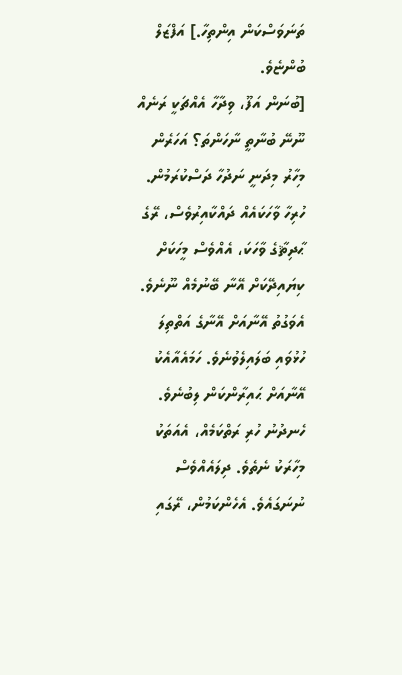ތަނަވަސްކަން އިންތިހާ.] އަފްޒަލް ބުންޏެވެ.
[ބުނަން އަފޫ، ވިދާހާ އެއްޗަކީ ރަނެއް ނޫނޭ ބުނާތީ ނާހަންތަ؟ އަހަރެން މިހާރު މިދަނީ ނަދުހާ ދަސްކުރަމުން. ހުރިހާ ވާހަކައެއް ދައްކާއިރުވެސް، ރޭގެ ޙާދިޘާގެ ވާހަކަ، އެއްވެސް މީހަކަށް ކިޔައިދޭކަށް އޭނާ ބޭނުމެއް ނޫނެވެ. އެވަގުތު އޭނާއަށް އޭނާގެ އަތްތިލަ ހުޅުވައި ބަލައިލެވުނެވެ. ހަމައެއާއެކު އޭނާއަށް ޙައިރާންކަން ލިބުނެވެ. ހެނދުނު ހުރި ރަތްކަމެއް، އެއަތަކު މިހާރަކު ނެތެވެ. ދިލައެއްވެސް ނުނަގައެވެ. އެހެންކަމުން، ރޭގައި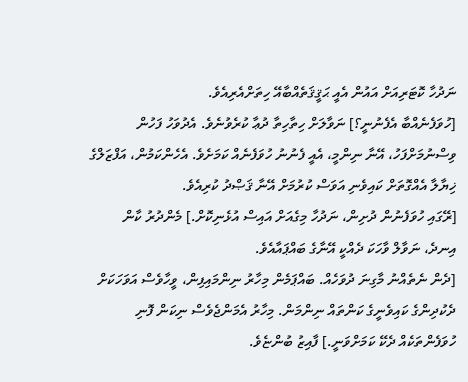ނަދުހާ ކޮޓަރިއަށް އައުން އެއީ ޙަޤީޤަތެއްބާއޭ ހިތަށްއެރިއެވެ.
[ހުވަފެނެއްބާ އެފެނުނީ؟] ނަވާލަށް ހިތާހިތާ ދުޢާ ކުރެވުނެވެ. އެދުވަހު ފަހުން ވިސްނުމަށްފަހު، އޭނާ ނިންމީ، އެއީ ފެނުނު ހުވަފެނެއް ކަމަށެވެ. އެހެންކަމުން، އަފްޒަލްގެ ޚިޔާލާ އެއްގޮތަށް ކައިވެނި އަވަސް ކުރުމަށް އޭނާ ޤަޞްދު ކުރިއެވެ.
[ރޭގައި ހުވަފެނުން ދުށިން، ނަދުހާ މިގެއަށް އައިސް އުޅެނިކޮށް.] މެންދުރު ކާން އިނދެ، ނަވާލް ވާހަކަ ދެއްކީ އޭނާގެ ބައްޕައާއެވެ.
[ދެން ނެތެއްނު މާގިނަ ދުވަހެއް. ބައްޕަމެން މިހާރު ނިންމައިފިން، ވީހާވެސް އަވަހަކަށް ދެކުދިންގެ ކައިވެނީގެ ކަންތައް ނިންމަން. މިހާރު އެމަންޖެވެސް ނިކަން ފޮނި ހުވަފެންތަކެއް ދެކޭ ކަމަށްވަނީ.] ފާއިޒު ބުންޏެވެ.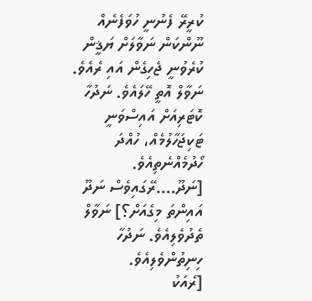ކުރީރޭ ފެނުނީ ހުވަފެނެއް ނޫންކަން ނަވާލަށް ޔަޤީން ކުރެވުނީ ޖެހިގެން އައި ރެއެވެ. ނަވާލް އޮތީ ހޭލައެވެ. ނަދުހާ ކޮޓަރިއަށް އައިސްވަނީ ޓަކިޖަހާލުމެއް، ހުއްދަ ހޯދުމެއްނެތިއެވެ.
[ނަދޫ....ރޭގައިވެސް ނަދޫ އައިންތަ މިގެއަށް؟] ނަވާލް ތެދުވެލިއެވެ. ނަދުހާ ހިނިތުންވެލިއެވެ.
[ރެއަކު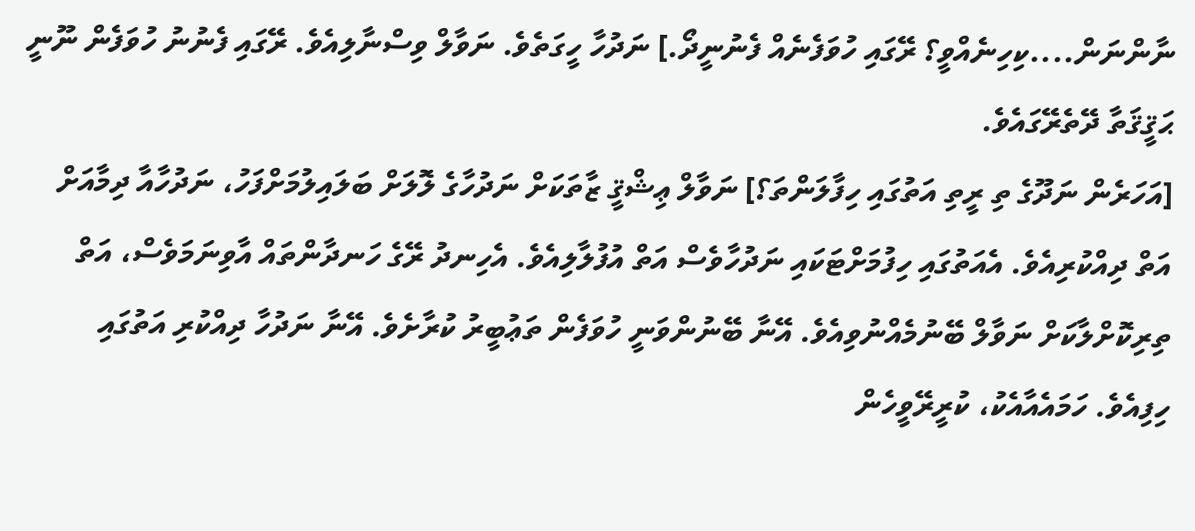ނާންނަން....ކިހިނެއްވީ؟ ރޭގައި ހުވަފެނެއް ފެނުނީދޯ.] ނަދުހާ ހީގަތެވެ. ނަވާލް ވިސްނާލިއެވެ. ރޭގައި ފެނުނު ހުވަފެން ނޫނީ ޙަޤީޤަތާ ދޭތެރޭގައެވެ.
[އަހަރެން ނަދޫގެ ތި ރީތި އަތުގައި ހިފާލަންތަ؟] ނަވާލް ޢިޝްޤީ ޒާތަކަށް ނަދުހާގެ ލޮލަށް ބަލައިލުމަށްފަހު، ނަދުހާއާ ދިމާއަށް އަތް ދިއްކުރިއެވެ. އެއަތުގައި ހިފުމަށްޓަކައި ނަދުހާވެސް އަތް އުފުލާލިއެވެ. އެހިނދު ރޭގެ ހަނދާންތައް އާވިނަމަވެސް، އަތް ތިރިކޮށްލާކަށް ނަވާލް ބޭނުމެއްނުވިއެވެ. އޭނާ ބޭނުންވަނީ ހުވަފެން ތަޢުބީރު ކުރާށެވެ. އޭނާ ނަދުހާ ދިއްކުރި އަތުގައި ހިފިއެވެ. ހަމައެއާއެކު، ކުރީރޭވީހެން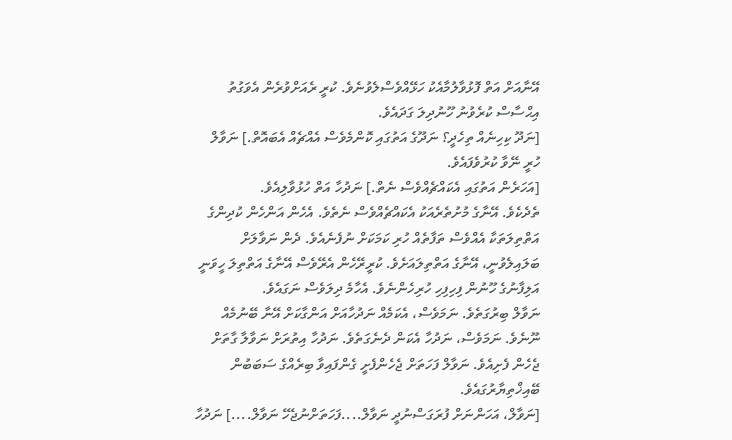އޭނާއަށް އަތް ފޮޅުވާލުމާއެކު ހަޅޭއްވެސްލެވުނެވެ. ކުރީ ރެއަށްވުރެން އެވަގުތު އިޙްސާސް ކުރެވުނު ހޫނުދިލަ ގަދައެވެ.
[ނަދޫ ކިހިނެއް ތިހެދީ؟ ނަދޫގެ އަތުގައި ކޮންމެވެސް އެއްޗެއް އެބައޮތް.] ނަވާލް ހުރީ ނޭވާ ކުރުވެފައެވެ.
[އަހަރެން އަތުގައި އެކައްޗެއްވެސް ނެތް.] ނަދުހާ އަތް ހުޅުވާލިއެވެ.
ތެދެކެވެ. އޭނާގެ މުށުތެރެއަކު އެކައްޗެއްވެސް ނެތެވެ. އެހެން އަންހެން ކުދިންގެ އަތްތިލަތަކާ އެއްވެސް ތަފާތެއް ހުރި ކަމަކަށް ނުފެނެއެވެ. ދެން ނަވާލަށް ބަލައިލެވުނީ، އޭނާގެ އަތްތިލައަށެވެ. ކުރީރޭހެން އެރޭވެސް އޭނާގެ އަތްތިލަ ހީވަނީ އަލިފާނުގެ ހޫނުން ފިހިފިހި ހުރިހެންނެވެ. އެހާމެ ދިލަވެސް ނަގައެވެ.
ނަވާލް ބިރުގަތެވެ. ނަމަވެސް، އެކަމެއް ނަދުހާއަށް އަންގާކަށް އޭނާ ބޭނުމެއް ނޫނެވެ. ނަމަވެސް، ނަދުހާ އެކަން ދެނެގަތެވެ. ނަދުހާ އިތުރަށް ނަވާލާ ގާތަށް ޖެހެން ފެށިއެވެ. ނަވާލް ފަހަތަށް ޖެހެންފެށީ ގެންފައިވާ ބިރެއްގެ ސަބަބުން ބޭއިޚްތިޔާރުގައެވެ.
[ނަވާލް، އަހަންނަށް ފުރަގަސްނުދީ ނަވާލް....ފަހަތަށްނުޖެހޭ ނަވާލް....] ނަދުހާ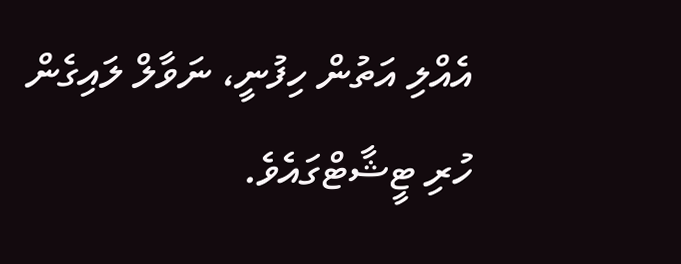އެއްލި އަތުން ހިފުނީ، ނަވާލް ލައިގެން ހުރި ޓީޝާޓްގައެވެ.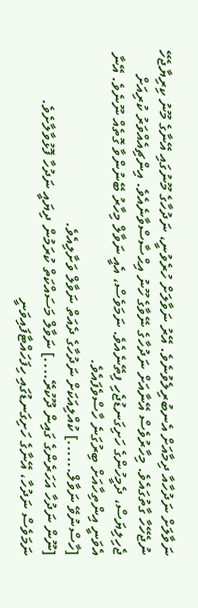ނަވާލަށް ނަދުހާއާ ދިމާއަށް އެނބުރިލެވުނެވެ. އޭރު ނަވާލަށް ހުރެވުނީ، ނަދުހާގެ މޫނުގައި އޭނާގެ މޫނު ކިރިޔާޖެހޭ ނުޖެހޭހާ ގާތުގައެވެ. މިހާރުވެސް އޭނާއަށް ނަދުހާގެ ނޭވާގެ ހޫނު އިޙްސާސްވާނެއެވެ. އިންޗިއެއްވަރު ކުރިއަށް ޖެހިލިޔަސް، ދެމީހުންގެ ހަށިގަނޑުޖެހި ފިތޭނެއެވެ. ނަމަވެސް، އެއީ ނަވާލް މިހާރު ބޭނުންވާ ގޮތެއް ނޫނެވެ. އޭނާ އެވަނީ އިންތިހާއަށް ބިރުގަނެ ހާސްވެފައެވެ.
[ހާސްނުވޭ ނަވާލް......] ކުއްލިއަކަށް ނަދުހާގެ ދެއަތް ނަވާލް ވަށާލިއެވެ.
[ނޫން ނަދުހާ އަހަރެންގެ ގައިން ދޫކުރޭ....] ނަވާލް މަސައްކަތް ކުރަމުން ދިޔައީ ނަދުހާ ފޮޅުވާލާށެވެ.
ނަމަވެސް ނަދުހާ، އޭނާގެ ހަށިގަނޑުގައި ހިފަހައްޓާފައިވަނީ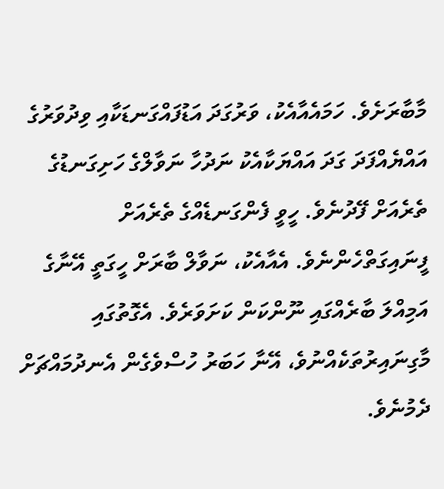މާބާރަށެވެ. ހަމައެއާއެކު، ވަރުގަދަ އަޑުފައްގަނޑަކާއި ވިދުވަރުގެ އައްޔެއްފަދަ ގަދަ އައްޔަކާއެކު ނަދުހާ ނަވާލްގެ ހަށިގަނޑުގެ ތެރެއަށް ފޭދުނެވެ. ހީވީ ފެންގަނޑެއްގެ ތެރެއަށް ފީނައިގަތްހެންނެވެ. އެއާއެކު، ނަވާލް ބާރަށް ހީގަތީ އޭނާގެ އަމިއްލަ ބާރެއްގައި ނޫންކަން ކަށަވަރެވެ. އެގޮތުގައި މާގިނައިރުތަކެއްނުވެ، އޭނާ ހަބަރު ހުސްވެގެން އެނދުމައްޗަށް ދެމުނެވެ.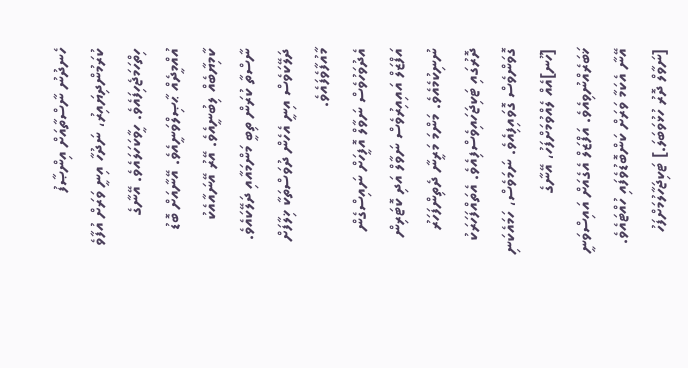ހެނދުނު ނާސްތާއަށް އިންޞާފު ކުރަމުންދިޔައިރު، ނަދުހާ އިނީ ވަރަށް އުފާވެ ހިތްހަމަޖެހިފައެވެ. ހީވާކަހަލައެވެ. އޭނާގެ އުއްމީދެއް ޙާޞިލްވަނީއެވެ. އޭނާއަށް ބޮޑު ކާމިޔާބެއް ލިބުނީއެވެ. އޭރު އޭނައާއެކު ނާސްތާ ކުރަން ތިބީ މަންމައާއި ދަލޭކައެވެ. ދަލޭކަވެސް އިނީ އެހެން ދުވަސްތަކާ ޚިލާފަށް މާއުފާވެފައެވެ.
އެދުވަހުވެސް ނަވާލް އޮފީހަށް ނައިސްގެން އަފްޒަލް އައިއިރުވެސް ނަވާލް އަދި ކޮޓަރިން ނުނިކުމެއެވެ. މަންމަ މަރީނާ ދެތިންފަހަރު ދޮރުގައި ޓަކިޖަހައިވެސްފިއެވެ. އެތައްފަހަރަކު ގޮވަންވެސް ގޮވައިފިއެވެ. ނަމަވެސް، ހަމައެކަނި [ހޫނ]އެއް ލެއްވުމަށްފަހު، އޭނާގެ ޚަބަރެއްނުވިއެވެ. އަފްޒަލް އެގެއަށް އައިސްވަނީ އޭނާ އެކަމާ ވަރަށް ކަންބޮޑުވެފައި ހުއްޓައެވެ.
[ނަވާލް ދޮރު ހުޅުވަބަލަ.] ޓަކިޖަހާލުމަށްފަހު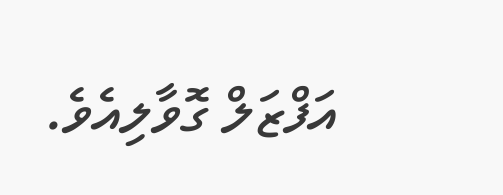އަފްޒަލް ގޮވާލިއެވެ.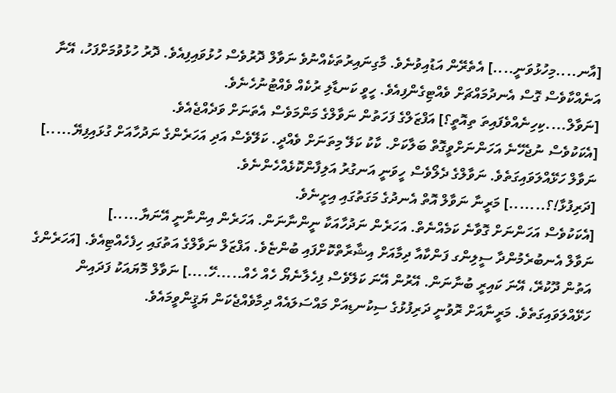[އާނ....މިހުޅުވަނީ....] އެތެރޭން އަޑުއިވުނެވެ. މާގިނައިރުތަކެއްނުވެ ނަވާލް ދޮރުވެސް ހުޅުވައިފިއެވެ. ދޮރު ހުޅުވުމަށްފަހު، އޭނާ އަނެއްކާވެސް ގޮސް އެނދުމައްޗަށް ވެއްޓިގެންފިއެވެ. ހީވީ ކަނޑާލި ރުކެއް ވެއްޓުނުހެނެވެ.
[ނަވާލް....ކިހިނެއްވެފައިތަ ތިއޮތީ؟] އަފްޒަލްގެ ފަހަތުން ނަވާލްގެ މަންމަވެސް އެތަނަށް ވަދެއްޖެއެވެ.
[އެކަކުވެސް ނުޖެހޭނެ އަހަންނަށްވީގޮތް ބަލާކަށް. ކާކު ކަލޭ މިތަނަށް ވެއްދީ. ކަލޭވެސް އަދި އަހަރެންގެ ނަދުހާއަށް ގުޅައިފިޔޭ.....] ނަވާލް ހަޅޭއްލަވައިގަތެވެ. ނަވާލްގެ ދެލޯވެސް ހީވަނީ އަނގުރު އަލިފާންކޮޅެއްހެންނެވެ.
[ދަރިފުޅާ!؟.......] މަރީނާ ނަވާލް އޮތް އެނދުގެ މަގަތުގައި އިށީނެވެ.
[އެކަކުވެސް އަހަންނަށް ގޮވާނެ ކަމެއްނެތް. އަހަރެން ނަދުހާއަކާ ނީންނާނަން. އަހަރެން އިންނާނީ އޭނަޔާ.....]
ނަވާލް އެނބުރެމުންދާ ސީލިންގ ފަންކާއާ ދިމާއަށް އިޝާރާތްކޮށްފައި ބުންޏެވެ. އަފްޒަލް ނަވާލްގެ އަތުގައި ހިފެހެއްޓިއެވެ. [އަހަރެންގެ އަތުން ދޫކުރޭ، އޭނަ ކައިރީ ބުނާނަން. އޭރުން އޭނަ ކަލޭވެސް ފިހެލާނެޔޯ ހެއް ހެއް.....ހޭ....] ނަވާލް މޮޔައަކު ފަދައިން ހަޅޭއްލަވައިގަތެވެ. މަރީނާއަށް ރޮވުނީ ދަރިފުޅުގެ ސިކުނޑިއަށް މައްސަލައެއް ދިމާވެއްޖެކަން ޔަޤީންވީމައެވެ.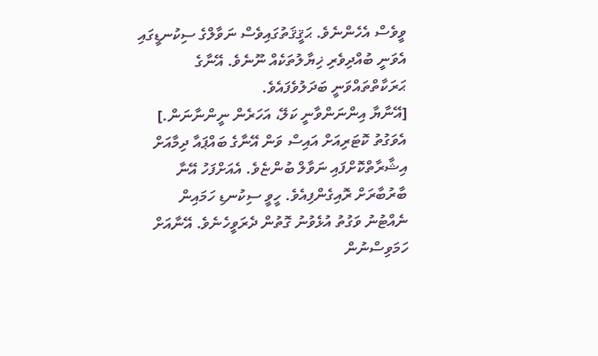ވީވެސް އެހެންނެވެ. ޙަޤީޤަތުގައިވެސް ނަވާލްގެ ސިކުނޑީގައި އެވަނީ ބުއްދިވެރި ޚިޔާލުތަކެއް ނޫނެވެ. އޭނާގެ ޙަރަކާތްތައްވަނީ ބަދަލުވެފައެވެ.
[އޭނާޔާ އިންނަންވާނީ ކަލޭ، އަހަރެން ނީންނާނަން.] އެވަގުތު ކޮޓަރިއަށް އައިސް ވަން އޭނާގެ ބައްޕައާ ދިމާއަށް އިޝާރާތްކޮށްފައި ނަވާލް ބުންޏެވެ. އެއަށްފަހު އޭނާ ބާރުބާރަށް ރޮއިގެންފިއެވެ. ހީވީ ސިކުނޑި ހަމައިން ނެއްޓުނު ވަގުތު އުޅެވުނު ގޮތުން ދެރަވީހެނެވެ. އޭނާއަށް ހަމަވިސްނުން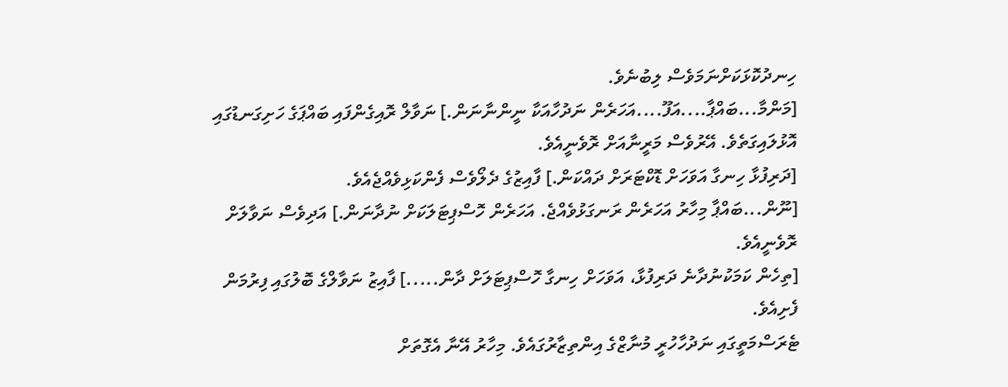ހިނދުކޮޅަކަށްނަމަވެސް ލިބުނެވެ.
[މަންމާ...ބައްޕާ....އަފޫ....އަހަރެން ނަދުހާއަކާ ނީންނާނަން.] ނަވާލް ރޮއިގެންފައި ބައްޕަގެ ހަށިގަނޑުގައި އޮޅުލައިގަތެވެ. އޭރުވެސް މަރީނާއަށް ރޮވެނީއެވެ.
[ދަރިފުޅާ ހިނގާ އަވަހަށް ޑޮކްޓަރަށް ދައްކަން.] ފާއިޒުގެ ދެލޯވެސް ފެންކަޅިވެއްޖެއެވެ.
[ނޫން...ބައްޕާ މިހާރު އަހަރެން ރަނގަޅުވެއްޖެ. އަހަރެން ހޮސްޕިޓަލަކަށް ނުދާނަން.] އަދިވެސް ނަވާލަށް ރޮވެނީއެވެ.
[ތިހެން ކަމަކުނުދާނެ ދަރިފުޅާ، އަވަހަށް ހިނގާ ހޮސްޕިޓަލަށް ދާން.....] ފާއިޒު ނަވާލްގެ ބޮލުގައި ފިރުމަން ފެށިއެވެ.
ޓެރަސްމަތީގައި ނަދުހާހުރީ މުނާޒްގެ އިންތިޒާރުގައެވެ. މިހާރު އޭނާ އެގޮތަށް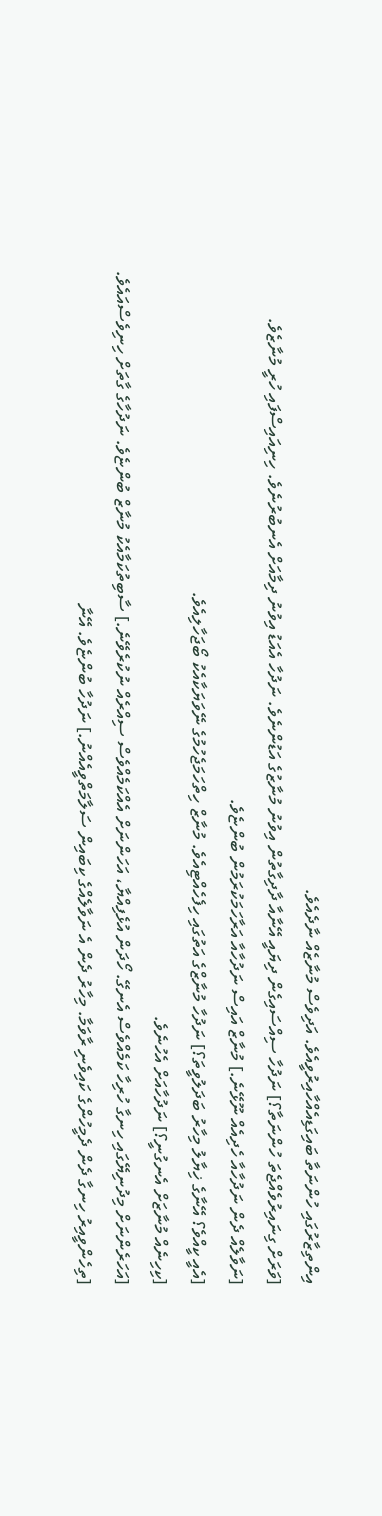އިންތިޒާރުގައި ހުންނަތާ ބައިގަޑިއެއްހާއިރުވީއެވެ. އަދިވެސް މުނާޒެއް ނާދެއެވެ.
[ވަރަށް ގިނައިރުވެއްޖެތަ ހުންނަތާ؟] ނަދުހާ ސިއްސައިގެން ދިޔައީ އޭނާއާ ދާދިގާތުން އިވުނު މުނާޒުގެ އަޑުންނެވެ. ނަދުހާ އެއަޑު އިވުނު ދިމާއަށް އެނބުރުނެވެ. ހިނިއައިސްފައި ހުރީ މުނާޒެވެ.
[ނަވާލެއް ދެން ނަދުހާއާ ހެދިއެއް ނޫޅޭނެ.] މުނާޒް އައިސް ނަދުހާއާ އަރާހަމަކުރަމުން ބުންޏެވެ.
[އެއީ ކީއްވެ؟ އޭނާގެ ޚިޔާލު މިހާރު ބަދަލުވީތަ؟] ނަދުހާ މުނާޒްގެ އަތުގައި ހިފެހެއްޓިއެވެ. މުނާޒް ހިތްހަމަޖެހުމުގެ ނޭވަޔަކާއެކު ބޯޖަހާލިއެވެ.
[ކިހިނެއް މުނާޒަށް އެނގުނީ؟] ނަދުހާއަށް އެހުނެވެ.
[އަހަރެންނަށް މިދުނިޔޭގައި ހިނގާ ހުރިހާ ކަމެއްވެސް އެނގޭ. ހޯދަން އުޅެފިއްޔާ، އަހަންނަށް އެއްކަމެއްވެސް ސިއްރެއް ނުކުރެވޭނެ.] ސާބިތުކަމާއެކު މުނާޒް ބުންޏެވެ. ނަދުހާގެ ގާތަށް ހިނިވެސްއައެވެ.
[ތިހެންވީއިރު ހިނގާ ދެން ދެމީހުންގެ ކައިވެނި ރާވަމާ. މިހާރު ދެން އެ ނަވާލެއްގެ ކިބައިން ސަލާމަތްވީއެއްނު.] ނަދުހާ ބުންޏެވެ. އޭނާ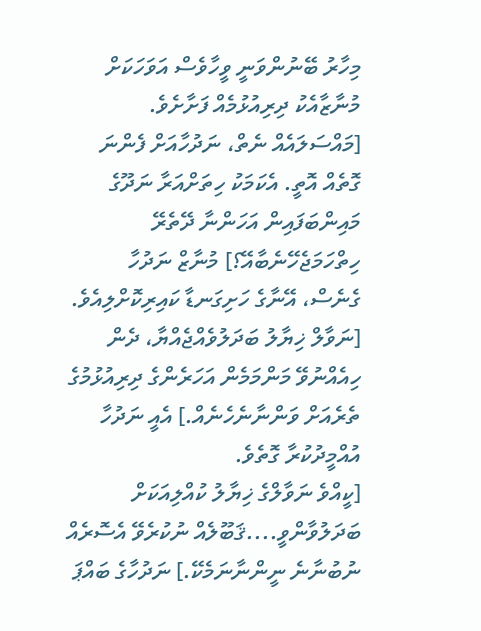މިހާރު ބޭނުންވަނީ ވީހާވެސް އަވަހަކަށް މުނާޒާއެކު ދިރިއުޅުމެއް ފަށާށެވެ.
[މައްސަލައެއް ނެތް، ނަދުހާއަށް ފެންނަ ގޮތެއް އޮތީ. އެކަމަކު ހިތަށްއަރާ ނަދޫގެ މައިންބަފައިން އަހަންނާ ދޭތެރޭ ހިތްހަމަޖެހޭނެބާއޭ؟] މުނާޒް ނަދުހާ ގެނެސް، އޭނާގެ ހަށިގަނޑާ ކައިރިކޮށްލިއެވެ.
[ނަވާލް ޚިޔާލު ބަދަލުވެއްޖެއްޔާ، ދެން ހިއެއްނުވޭ މަންމަމެން އަހަރެންގެ ދިރިއުޅުމުގެ ތެރެއަށް ވަންނާނެހެނެއް.] އެއީ ނަދުހާ އުއްމީދުކުރާ ގޮތެވެ.
[ކީއްވެ ނަވާލްގެ ޚިޔާލު ކުއްލިއަކަށް ބަދަލުވާންވީ....ޤަބޫލެއް ނުކުރެވޭ އެސޮރެއް ނުބުނާނެ ނީންނާނަމެކޭ.] ނަދުހާގެ ބައްޕަ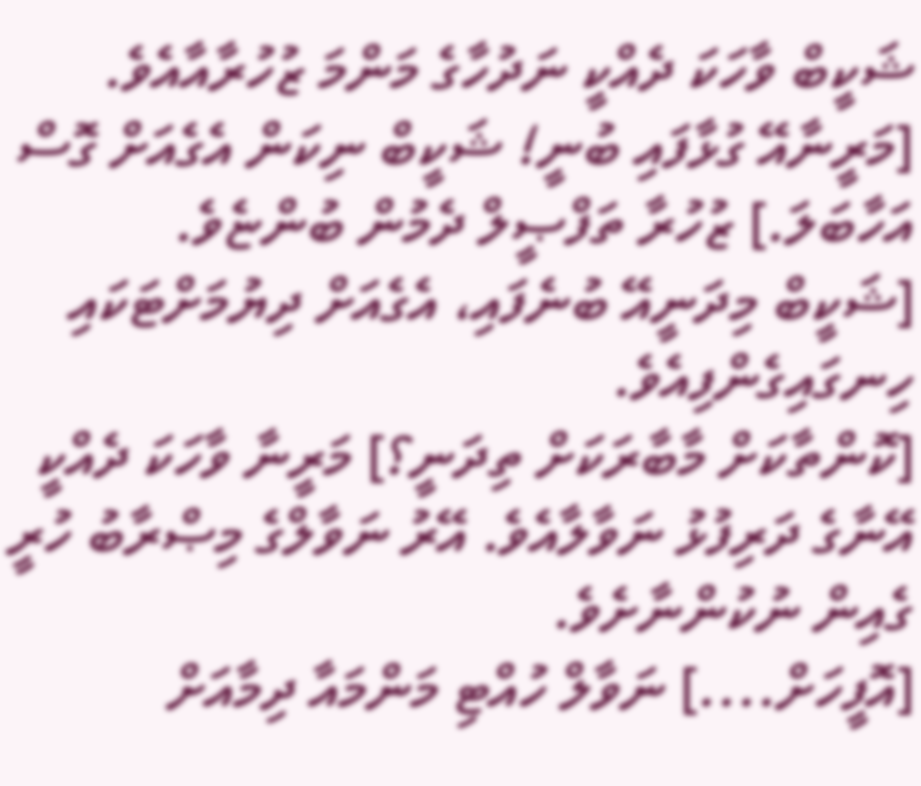ޝަކީބް ވާހަކަ ދެއްކީ ނަދުހާގެ މަންމަ ޒުހުރާއާއެވެ.
[މަރީނާއޭ ގުޅާފައި ބުނީ! ޝަކީބް ނިކަން އެގެއަށް ގޮސް އަހާބަލަ.] ޒުހުރާ ތަފްޞީލް ދެމުން ބުންޏެވެ.
[ޝަކީބް މިދަނީއޭ ބުނެފައި، އެގެއަށް ދިޔުމަށްޓަކައި ހިނގައިގެންފިއެވެ.
[ކޮންތާކަށް މާބާރަކަށް ތިދަނީ؟] މަރީނާ ވާހަކަ ދެއްކީ އޭނާގެ ދަރިފުޅު ނަވާލާއެވެ. އޭރު ނަވާލްގެ މިޞްރާބު ހުރީ ގެއިން ނުކުންނާށެވެ.
[އޮފީހަށް....] ނަވާލް ހުއްޓި މަންމައާ ދިމާއަށް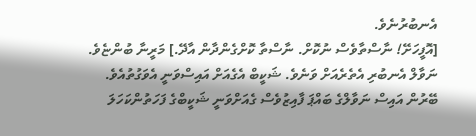އެނބުރުނެވެ.
[އޮފީހަށޭ! ނާސްތާވެސް ނުކޮށް. ނާސްތާ ކޮށްގެންދާން އާދޭ.] މަރީނާ ބުންޏެވެ. ނަވާލް އެނބުރި އެތެރެއަށް ވަނެވެ. ޝަކީބް އެގެއަށް އައިސްވަނީ އެވަގުތުއެވެ. ބޭރުން އައިސް ނަވާލްގެ ބައްޕަ ފާއިޒުވެސް ގެއަށްވަނީ ޝަކީބްގެ ފަހަތުންކަހަލަ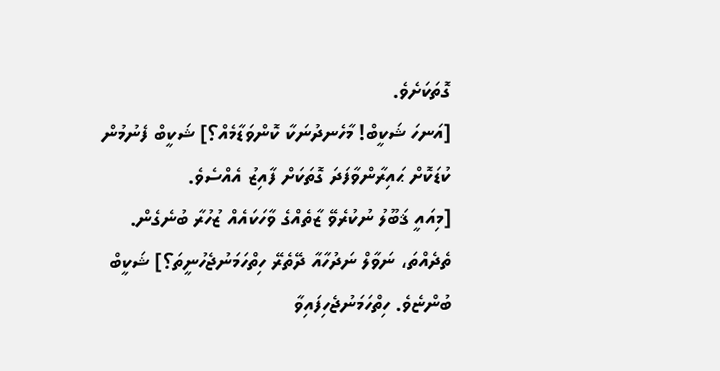ގޮތަކަށެވެ.
[އަނހަ ޝަކީބް! މާހެނދުނަކާ ކޮންވަޑާމެއް؟] ޝަކީބް ފެނުމުން ކުޑަކޮށް ޙައިރާންވާފަދަ ގޮތަކަށް ފާއިޒު އެއްސެވެ.
[މިއައީ ޤަބޫލު ނުކުރެވޭ ޒާތެއްގެ ވާހަކައެއް ޒުހުރާ ބުނެގެން. ތެދެއްތަ، ނަވާލް ނަދުހާއާ ދޭތެރޭ ހިތްހަމަނުޖެހުނީތަ؟] ޝަކީބް ބުންޏެވެ. ހިތްހަމަނުޖެހިފައިވާ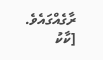ރާގެއްގައެވެ.
[ކާކު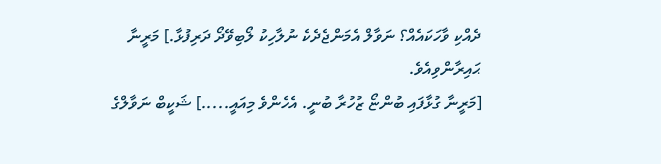ދެއްކި ވާހަކައެއް؟ ނަވާލް އެމަންޖެދެކެ ނުލާހިކު ލޯބިވޭދޯ ދަރިފުޅާ.] މަރީނާ ޙައިރާންވިއެވެ.
[މަރީނާ ގުޅާފައި ބުންޏޯ ޒުހުރާ ބުނީ. އެހެންވެ މިއައީ.....] ޝަކީބް ނަވާލްގެ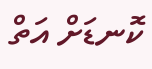ކޮނޑަށް އަތް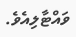ވައްޓާލިއެވެ.